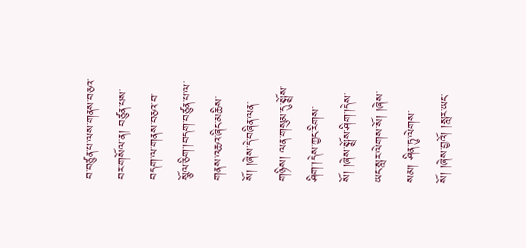བ་བཙུན་པ་ལས་གནས་བཅའ་བར་གསོལ་ན། བཙུན་པས་བདག་ལ་གནས་བཅའ་བ་སྩོལ་ཅིག་།བདག་བཙུན་པ་ལ་གནས་འཆའ་ཞིང་མཆིས་སོ། །ཞེས་དེ་བཞིན་ལན་གཉིས། ལན་གསུམ་དུ་སྨྲོས་ཤིག་།དེས་ཀྱང་རིགས་སོ། །ཞེས་སྨྲོས་ཤིག་།དེས་ཡང་སླར་ལེགས་སོ། །ཞེས་སམ། ཤིན་ཏུ་ལེགས་སོ། །ཞེས་བྱའོ། །སླར་ཡང་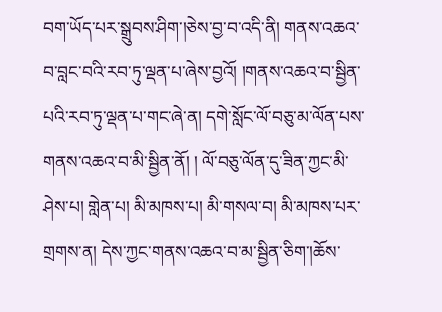བག་ཡོད་པར་སྒྲུབས་ཤིག་།ཅེས་བྱ་བ་འདི་ནི། གནས་འཆའ་བ་བླང་བའི་རབ་ཏུ་ལྡན་པ་ཞེས་བྱའོ། །གནས་འཆའ་བ་སྦྱིན་པའི་རབ་ཏུ་ལྡན་པ་གང་ཞེ་ན། དགེ་སློང་ལོ་བཅུ་མ་ལོན་པས་གནས་འཆའ་བ་མི་སྦྱིན་ནོ། ། ལོ་བཅུ་ལོན་དུ་ཟིན་ཀྱང་མི་ཤེས་པ། གླེན་པ། མི་མཁས་པ། མི་གསལ་བ། མི་མཁས་པར་གྲགས་ན། དེས་ཀྱང་གནས་འཆའ་བ་མ་སྦྱིན་ཅིག་།ཆོས་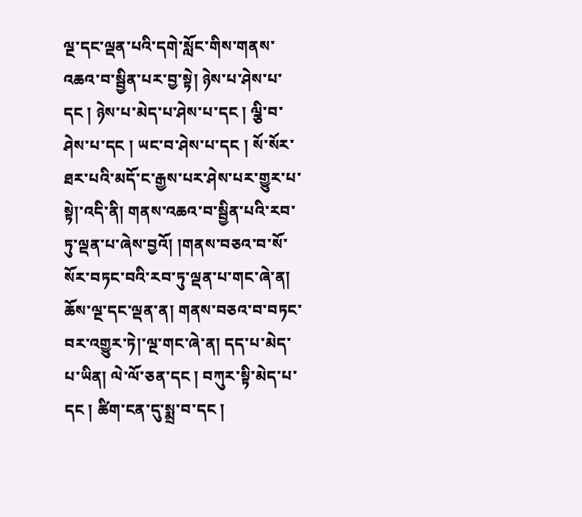ལྔ་དང་ལྡན་པའི་དགེ་སློང་གིས་གནས་འཆའ་བ་སྦྱིན་པར་བྱ་སྟེ། ཉེས་པ་ཤེས་པ་དང ། ཉེས་པ་མེད་པ་ཤེས་པ་དང ། ལྕི་བ་ཤེས་པ་དང ། ཡང་བ་ཤེས་པ་དང ། སོ་སོར་ཐར་པའི་མདོ་ང་རྒྱས་པར་ཤེས་པར་གྱུར་པ་སྟེ།་འདི་ནི། གནས་འཆའ་བ་སྦྱིན་པའི་རབ་ཏུ་ལྡན་པ་ཞེས་བྱའོ། །གནས་བཅའ་བ་སོ་སོར་བཏང་བའི་རབ་ཏུ་ལྡན་པ་གང་ཞེ་ན། ཆོས་ལྔ་དང་ལྡན་ན། གནས་བཅའ་བ་བཏང་བར་འགྱུར་ཏེ།་ལྔ་གང་ཞེ་ན། དད་པ་མེད་པ་ཡིན། ལེ་ལོ་ཅན་དང ། བཀུར་སྟི་མེད་པ་དང ། ཚིག་ངན་དུ་སྨྲ་བ་དང །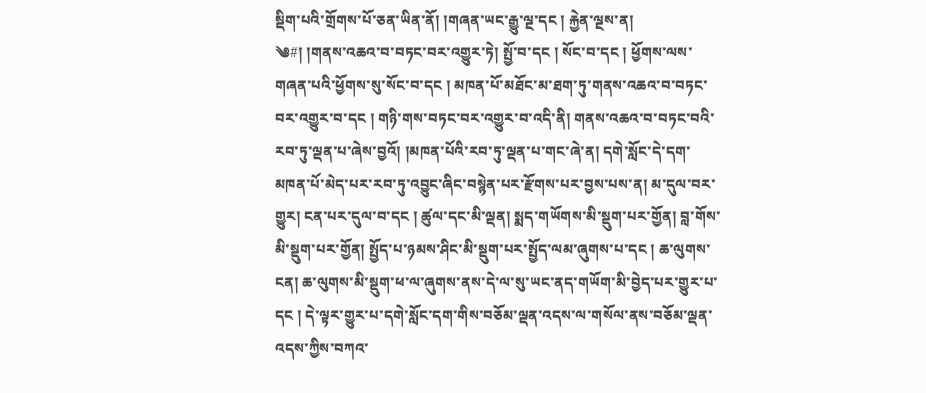སྡིག་པའི་གྲོགས་པོ་ཅན་ཡིན་ནོ། །གཞན་ཡང་རྒྱུ་ལྔ་དང ། རྐྱེན་ལྔས་ན།
༄#། །གནས་འཆའ་བ་བཏང་བར་འགྱུར་ཏེ། སྤྱོ་བ་དང ། སོང་བ་དང ། ཕྱོགས་ལས་གཞན་པའི་ཕྱོགས་སུ་སོང་བ་དང ། མཁན་པོ་མཐོང་མ་ཐག་ཏུ་གནས་འཆའ་བ་བཏང་བར་འགྱུར་བ་དང ། གཉི་གས་བཏང་བར་འགྱུར་བ་འདི་ནི། གནས་འཆའ་བ་བཏང་བའི་རབ་ཏུ་ལྡན་པ་ཞེས་བྱའོ། །མཁན་པོའི་རབ་ཏུ་ལྡན་པ་གང་ཞེ་ན། དགེ་སློང་དེ་དག་མཁན་པོ་མེད་པར་རབ་ཏུ་འབྱུང་ཞིང་བསྙེན་པར་རྫོགས་པར་བྱས་པས་ན། མ་དུལ་བར་གྱུར། ངན་པར་དུལ་བ་དང ། ཚུལ་དང་མི་ལྡན། སྨད་གཡོགས་མི་སྡུག་པར་གྱོན། བླ་གོས་མི་སྡུག་པར་གྱོན། སྤྱོད་པ་ཉམས་ཤིང་མི་སྡུག་པར་སྤྱོད་ལམ་ཞུགས་པ་དང ། ཆ་ལུགས་ངན། ཆ་ལུགས་མི་སྡུག་ཕ་ལ་ཞུགས་ནས་དེ་ལ་སུ་ཡང་ནད་གཡོག་མི་བྱེད་པར་གྱུར་པ་དང ། དེ་ལྟར་གྱུར་པ་དགེ་སློང་དག་གིས་བཅོམ་ལྡན་འདས་ལ་གསོལ་ནས་བཅོམ་ལྡན་འདས་ཀྱིས་བཀའ་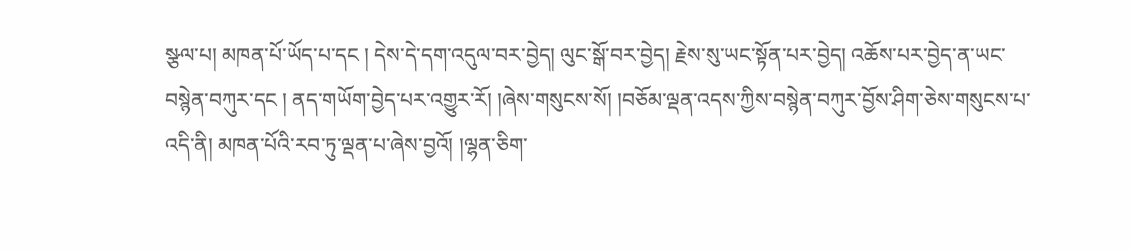སྩལ་པ། མཁན་པོ་ཡོད་པ་དང ། དེས་དེ་དག་འདུལ་བར་བྱེད། ལུང་སྒོ་བར་བྱེད། རྗེས་སུ་ཡང་སྟོན་པར་བྱེད། འཆོས་པར་བྱེད་ན་ཡང་བསྙེན་བཀུར་དང ། ནད་གཡོག་བྱེད་པར་འགྱུར་རོ། །ཞེས་གསུངས་སོ། །བཅོམ་ལྡན་འདས་ཀྱིས་བསྙེན་བཀུར་བྱོས་ཤིག་ཅེས་གསུངས་པ་འདི་ནི། མཁན་པོའི་རབ་ཏུ་ལྡན་པ་ཞེས་བྱའོ། །ལྷན་ཅིག་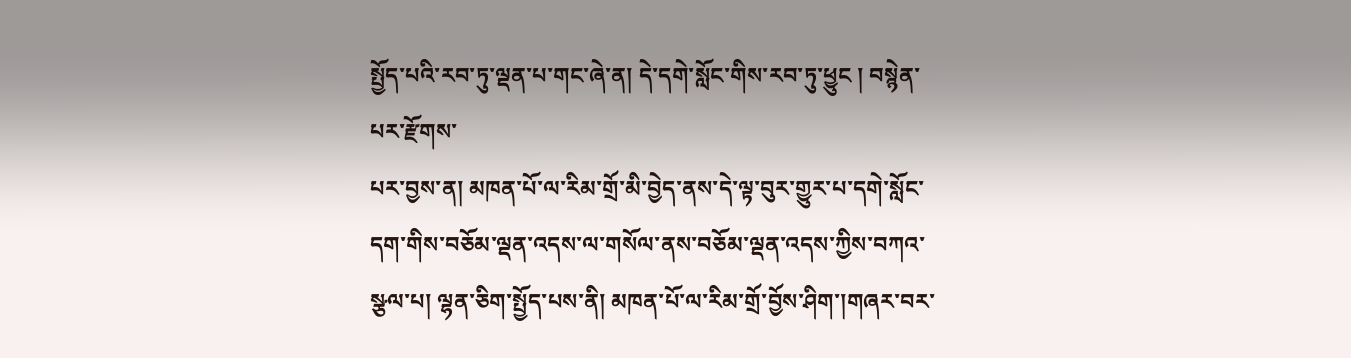སྤྱོད་པའི་རབ་ཏུ་ལྡན་པ་གང་ཞེ་ན། དེ་དགེ་སློང་གིས་རབ་ཏུ་ཕྱུང ། བསྙེན་པར་རྫོགས་
པར་བྱས་ན། མཁན་པོ་ལ་རིམ་གྲོ་མི་བྱེད་ནས་དེ་ལྟ་བུར་གྱུར་པ་དགེ་སློང་དག་གིས་བཅོམ་ལྡན་འདས་ལ་གསོལ་ནས་བཅོམ་ལྡན་འདས་ཀྱིས་བཀའ་སྩལ་པ། ལྷན་ཅིག་སྤྱོད་པས་ནི། མཁན་པོ་ལ་རིམ་གྲོ་བྱོས་ཤིག་།གཞར་བར་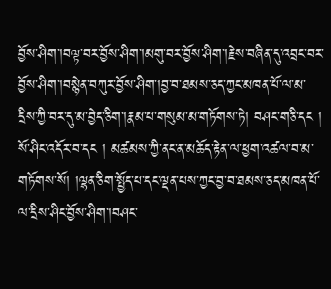བྱོས་ཤིག་།བལྟ་བར་བྱོས་ཤིག་།མགུ་བར་བྱོས་ཤིག་།རྗེས་བཞིན་དུ་འབྲང་བར་བྱོས་ཤིག་།བསྙེན་བཀུར་བྱོས་ཤིག་།བྱ་བ་ཐམས་ཅད་ཀྱང་མཁན་པོ་ལ་མ་དྲིས་ཀྱི་བར་དུ་མ་བྱེད་ཅིག་།རྣམ་པ་གསུམ་མ་གཏོགས་ཏེ། བཤང་གཅི་དང ། སོ་ཤིང་འདོར་བ་དང ། མཚམས་ཀྱི་ནང་ན་མཆོད་རྟེན་ལ་ཕྱག་འཚལ་བ་མ་གཏོགས་སོ། །ལྷན་ཅིག་སྤྱོད་པ་དང་ལྡན་པས་ཀྱང་བྱ་བ་ཐམས་ཅད་མཁན་པོ་ལ་དྲིས་ཤིང་བྱོས་ཤིག་།བཤང་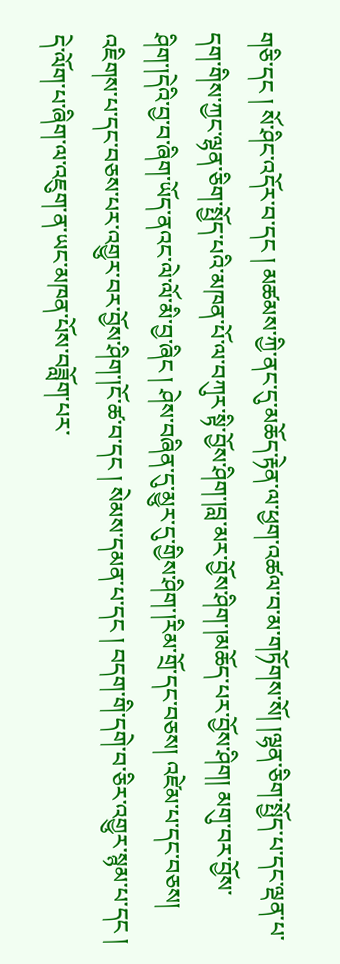གཅི་དང ། སོ་ཤིང་འདོར་བ་དང ། མཚམས་ཀྱི་ནང་དུ་མཆོད་རྟེན་ལ་ཕྱག་འཚལ་བ་མ་གཏོགས་སོ། །ལྷན་ཅིག་སྤྱོད་པ་དང་ལྡན་པ་དག་གིས་ཀྱང་ལྷན་ཅིག་སྤྱོད་པའི་མཁན་པོ་ལ་བཀུར་སྟི་བྱོས་ཤིག་།བླ་མར་བྱོས་ཤིག་།མཆོད་པར་བྱོས་ཤིག། མགུ་བར་བྱོས་ཤིག་།དེའི་བྱ་བ་ཞིག་ཡོད་ནའང་ལེ་ལོ་མི་བྱ་ཞིང ། ཤེས་བཞིན་དུ་མྱུར་དུ་གྱིས་ཤིག་།རིམ་གྲོ་དང་བཅས། འཛེམ་པ་དང་བཅས། འཇིགས་པ་དང་བཅས་པར་འགྱུར་བར་བྱོས་ཤིག་།ངོ་ཚ་བ་དང ། སེམས་དམན་པ་དང ། བདག་གི་དགེ་བ་ཅིར་འགྱུར་སྙམ་པ་དང ། དེ་ལོག་པ་ཞིག་ལ་འཇུག་ན་ཡང་མཁན་པོས་བཟློག་པར་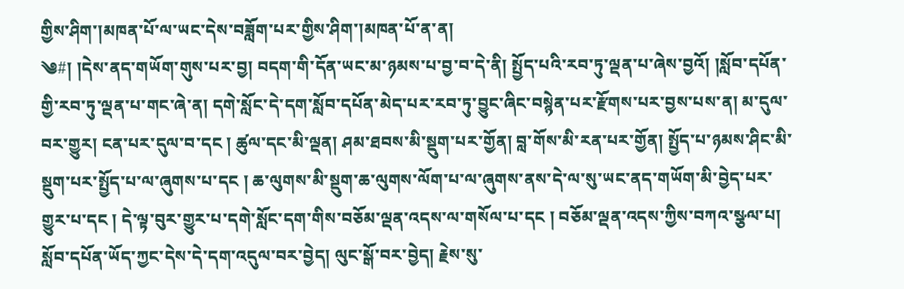གྱིས་ཤིག་།མཁན་པོ་ལ་ཡང་དེས་བཟློག་པར་གྱིས་ཤིག་།མཁན་པོ་ན་ན།
༄#། །དེས་ནད་གཡོག་གུས་པར་བྱ། བདག་གི་དོན་ཡང་མ་ཉམས་པ་བྱ་བ་དེ་ནི། སྤྱོད་པའི་རབ་ཏུ་ལྡན་པ་ཞེས་བྱའོ། །སློབ་དཔོན་གྱི་རབ་ཏུ་ལྡན་པ་གང་ཞེ་ན། དགེ་སློང་དེ་དག་སློབ་དཔོན་མེད་པར་རབ་ཏུ་བྱུང་ཞིང་བསྙེན་པར་རྫོགས་པར་བྱས་པས་ན། མ་དུལ་བར་གྱུར། ངན་པར་དུལ་བ་དང ། ཚུལ་དང་མི་ལྡན། ཤམ་ཐབས་མི་སྡུག་པར་གྱོན། བླ་གོས་མི་རན་པར་གྱོན། སྤྱོད་པ་ཉམས་ཤིང་མི་སྡུག་པར་སྤྱོད་པ་ལ་ཞུགས་པ་དང ། ཆ་ལུགས་མི་སྡུག་ཆ་ལུགས་ལོག་པ་ལ་ཞུགས་ནས་དེ་ལ་སུ་ཡང་ནད་གཡོག་མི་བྱེད་པར་གྱུར་པ་དང ། དེ་ལྟ་བུར་གྱུར་པ་དགེ་སློང་དག་གིས་བཅོམ་ལྡན་འདས་ལ་གསོལ་པ་དང ། བཅོམ་ལྡན་འདས་ཀྱིས་བཀའ་སྩལ་པ། སློབ་དཔོན་ཡོད་ཀྱང་དེས་དེ་དག་འདུལ་བར་བྱེད། ལུང་སྒོ་བར་བྱེད། རྗེས་སུ་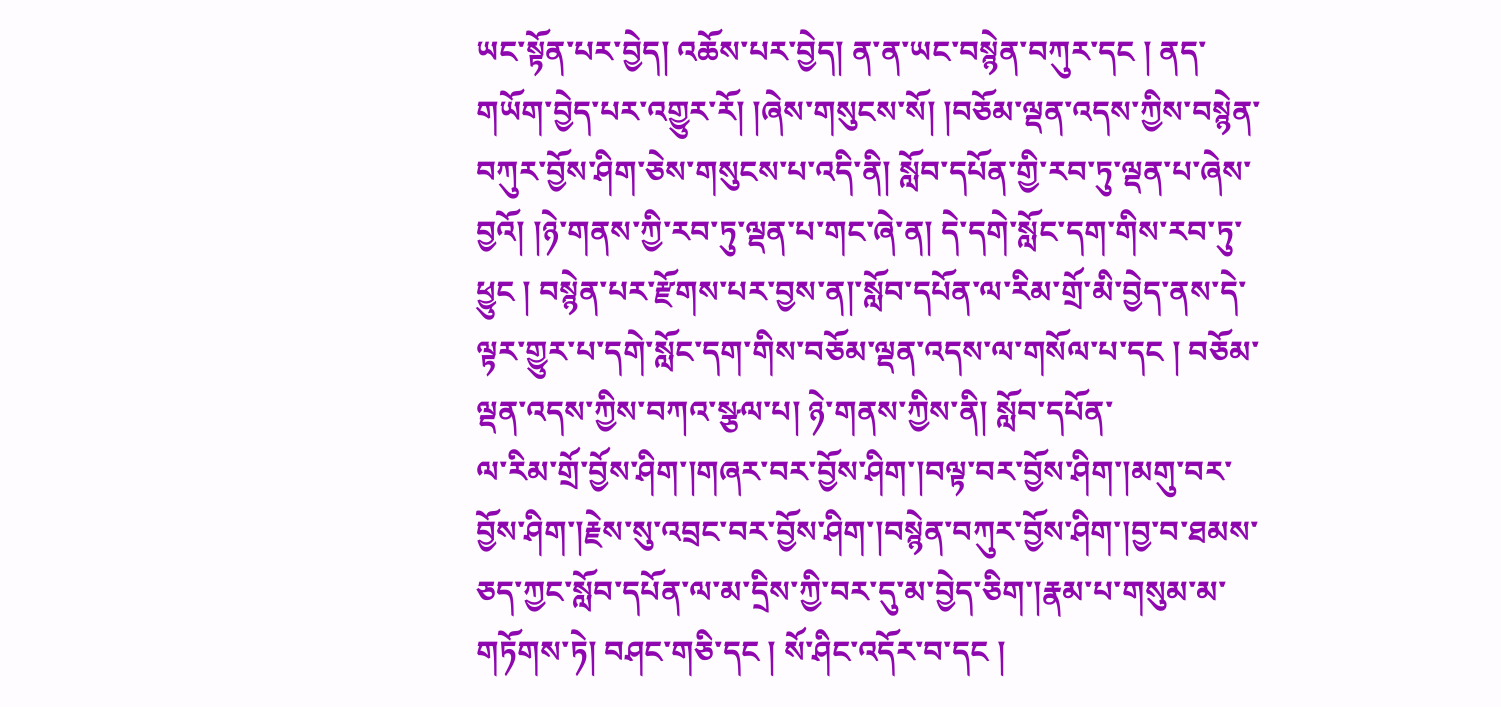ཡང་སྟོན་པར་བྱེད། འཆོས་པར་བྱེད། ན་ན་ཡང་བསྙེན་བཀུར་དང ། ནད་གཡོག་བྱེད་པར་འགྱུར་རོ། །ཞེས་གསུངས་སོ། །བཅོམ་ལྡན་འདས་ཀྱིས་བསྙེན་བཀུར་བྱོས་ཤིག་ཅེས་གསུངས་པ་འདི་ནི། སློབ་དཔོན་གྱི་རབ་ཏུ་ལྡན་པ་ཞེས་བྱའོ། །ཉེ་གནས་ཀྱི་རབ་ཏུ་ལྡན་པ་གང་ཞེ་ན། དེ་དགེ་སློང་དག་གིས་རབ་ཏུ་ཕྱུང ། བསྙེན་པར་རྫོགས་པར་བྱས་ན།་སློབ་དཔོན་ལ་རིམ་གྲོ་མི་བྱེད་ནས་དེ་ལྟར་གྱུར་པ་དགེ་སློང་དག་གིས་བཅོམ་ལྡན་འདས་ལ་གསོལ་པ་དང ། བཅོམ་ལྡན་འདས་ཀྱིས་བཀའ་སྩལ་པ། ཉེ་གནས་ཀྱིས་ནི། སློབ་དཔོན་
ལ་རིམ་གྲོ་བྱོས་ཤིག་།གཞར་བར་བྱོས་ཤིག་།བལྟ་བར་བྱོས་ཤིག་།མགུ་བར་བྱོས་ཤིག་།རྗེས་སུ་འབྲང་བར་བྱོས་ཤིག་།བསྙེན་བཀུར་བྱོས་ཤིག་།བྱ་བ་ཐམས་ཅད་ཀྱང་སློབ་དཔོན་ལ་མ་དྲིས་ཀྱི་བར་དུ་མ་བྱེད་ཅིག་།རྣམ་པ་གསུམ་མ་གཏོགས་ཏེ། བཤང་གཅི་དང ། སོ་ཤིང་འདོར་བ་དང །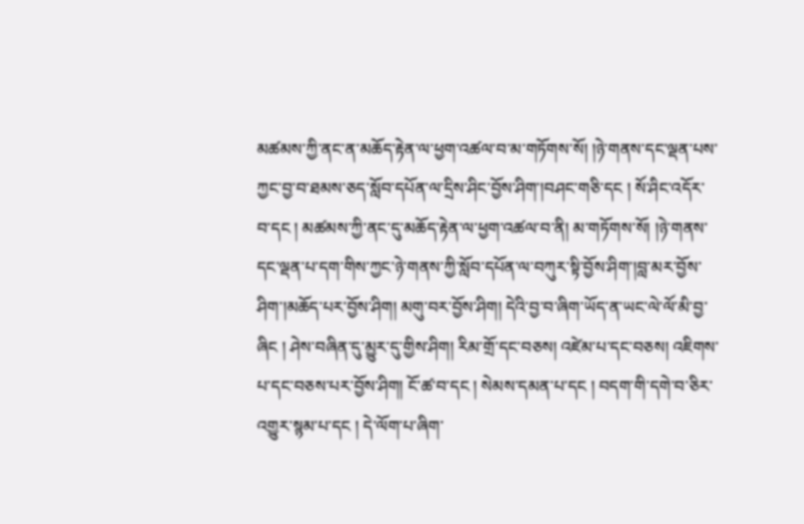མཚམས་ཀྱི་ནང་ན་མཆོད་རྟེན་ལ་ཕྱག་འཚལ་བ་མ་གཏོགས་སོ། །ཉེ་གནས་དང་ལྡན་པས་ཀྱང་བྱ་བ་ཐམས་ཅད་སློབ་དཔོན་ལ་དྲིས་ཤིང་བྱོས་ཤིག་།བཤང་གཅི་དང ། སོ་ཤིང་འདོར་བ་དང ། མཚམས་ཀྱི་ནང་དུ་མཆོད་རྟེན་ལ་ཕྱག་འཚལ་བ་ནི། མ་གཏོགས་སོ། །ཉེ་གནས་དང་ལྡན་པ་དག་གིས་ཀྱང་ཉེ་གནས་ཀྱི་སློབ་དཔོན་ལ་བཀུར་སྟི་བྱོས་ཤིག་།བླ་མར་བྱོས་ཤིག་།མཆོད་པར་བྱོས་ཤིག། མགུ་བར་བྱོས་ཤིག། དེའི་བྱ་བ་ཞིག་ཡོད་ན་ཡང་ལེ་ལོ་མི་བྱ་ཞིང ། ཤེས་བཞིན་དུ་མྱུར་དུ་གྱིས་ཤིག། རིམ་གྲོ་དང་བཅས། འཛེམ་པ་དང་བཅས། འཇིགས་པ་དང་བཅས་པར་བྱོས་ཤིག། ངོ་ཚ་བ་དང ། སེམས་དམན་པ་དང ། བདག་གི་དགེ་བ་ཅིར་འགྱུར་སྙམ་པ་དང ། དེ་ལོག་པ་ཞིག་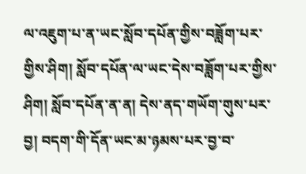ལ་འཇུག་པ་ན་ཡང་སློབ་དཔོན་གྱིས་བཟློག་པར་གྱིས་ཤིག། སློབ་དཔོན་ལ་ཡང་དེས་བཟློག་པར་གྱིས་ཤིག། སློབ་དཔོན་ན་ན། དེས་ནད་གཡོག་གུས་པར་བྱ། བདག་གི་དོན་ཡང་མ་ཉམས་པར་བྱ་བ་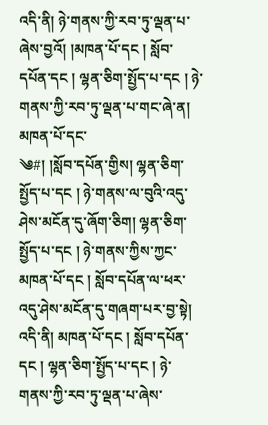འདི་ནི། ཉེ་གནས་ཀྱི་རབ་ཏུ་ལྡན་པ་ཞེས་བྱའོ། །མཁན་པོ་དང ། སློབ་དཔོན་དང ། ལྷན་ཅིག་སྤྱོད་པ་དང ། ཉེ་གནས་ཀྱི་རབ་ཏུ་ལྡན་པ་གང་ཞེ་ན། མཁན་པོ་དང་
༄#། །སློབ་དཔོན་གྱིས། ལྷན་ཅིག་སྤྱོད་པ་དང ། ཉེ་གནས་ལ་བུའི་འདུ་ཤེས་མངོན་དུ་ཞོག་ཅིག། ལྷན་ཅིག་སྤྱོད་པ་དང ། ཉེ་གནས་ཀྱིས་ཀྱང་མཁན་པོ་དང ། སློབ་དཔོན་ལ་ཕར་འདུ་ཤེས་མངོན་དུ་གཞག་པར་བྱ་སྟེ། འདི་ནི། མཁན་པོ་དང ། སློབ་དཔོན་དང ། ལྷན་ཅིག་སྤྱོད་པ་དང ། ཉེ་གནས་ཀྱི་རབ་ཏུ་ལྡན་པ་ཞེས་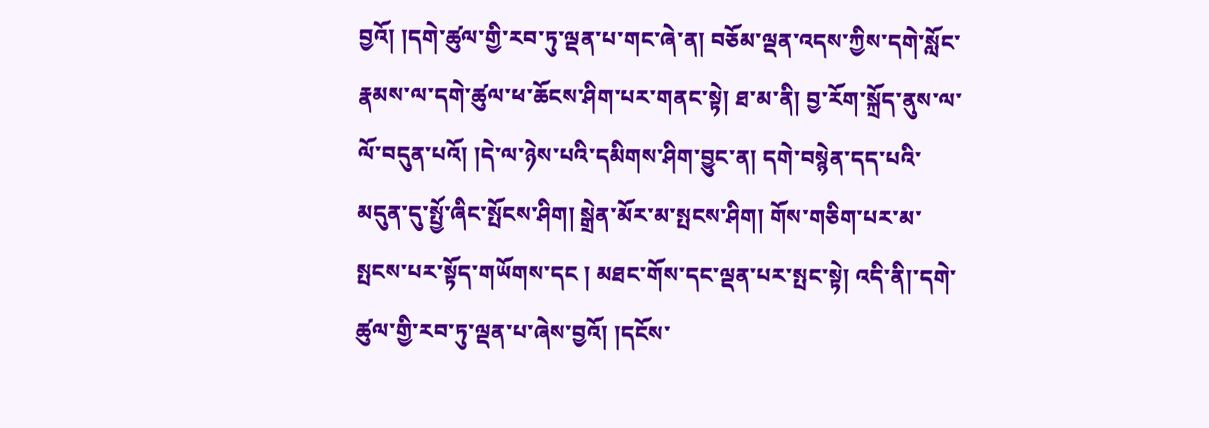བྱའོ། །དགེ་ཚུལ་གྱི་རབ་ཏུ་ལྡན་པ་གང་ཞེ་ན། བཅོམ་ལྡན་འདས་ཀྱིས་དགེ་སློང་རྣམས་ལ་དགེ་ཚུལ་ཕ་ཆོངས་ཤིག་པར་གནང་སྟེ། ཐ་མ་ནི། བྱ་རོག་སྐྲོད་ནུས་ལ་ལོ་བདུན་པའོ། །དེ་ལ་ཉེས་པའི་དམིགས་ཤིག་བྱུང་ན། དགེ་བསྙེན་དད་པའི་མདུན་དུ་སྤྱོ་ཞིང་སྤོངས་ཤིག། སྒྲེན་མོར་མ་སྤངས་ཤིག། གོས་གཅིག་པར་མ་སྤངས་པར་སྟོད་གཡོགས་དང ། མཐང་གོས་དང་ལྡན་པར་སྤང་སྟེ། འདི་ནི།་དགེ་ཚུལ་གྱི་རབ་ཏུ་ལྡན་པ་ཞེས་བྱའོ། །དངོས་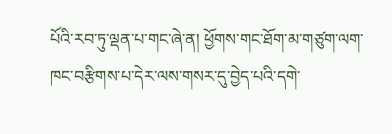པོའི་རབ་ཏུ་ལྡན་པ་གང་ཞེ་ན། ཕྱོགས་གང་ཐོག་མ་གཙུག་ལག་ཁང་བརྩིགས་པ་དེར་ལས་གསར་དུ་བྱེད་པའི་དགེ་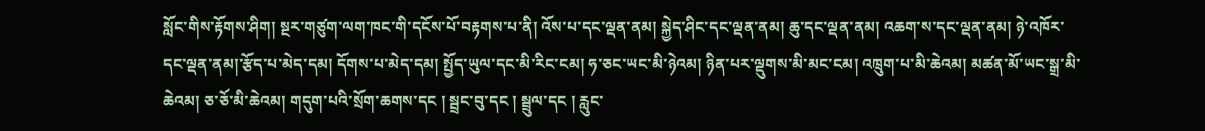སློང་གིས་རྟོགས་ཤིག། སྔར་གཙུག་ལག་ཁང་གི་དངོས་པོ་བརྟགས་པ་ནི། འོས་པ་དང་ལྡན་ནམ། སྐྱེད་ཤིང་དང་ལྡན་ནམ། ཆུ་དང་ལྡན་ནམ། འཆག་ས་དང་ལྡན་ནམ། ཉེ་འཁོར་དང་ལྡན་ནམ།་རྩོད་པ་མེད་དམ། དོགས་པ་མེད་དམ། སྤྱོད་ཡུལ་དང་མི་རིང་ངམ། ཧ་ཅང་ཡང་མི་ཉེའམ། ཉིན་པར་ལྡུགས་མི་མང་ངམ། འཁྲུག་པ་མི་ཆེའམ། མཚན་མོ་ཡང་སྒྲ་མི་
ཆེའམ། ཅ་ཅོ་མི་ཆེའམ། གདུག་པའི་སྲོག་ཆགས་དང ། སྦྲང་བུ་དང ། སྦྲུལ་དང ། རླུང་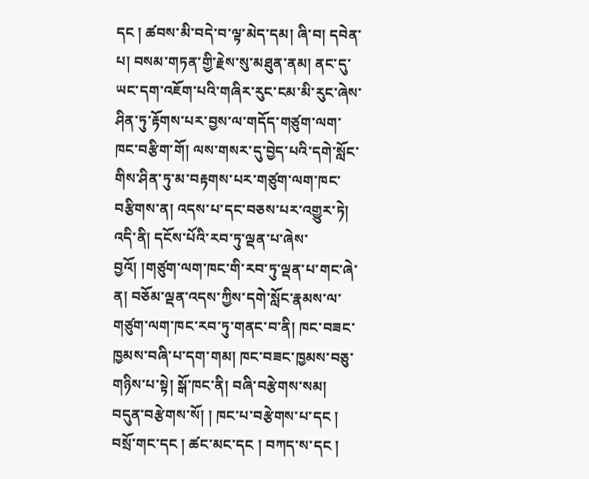དང ། ཚབས་མི་བདེ་བ་ལྟ་མེད་དམ། ཞི་བ། དབེན་པ། བསམ་གཏན་གྱི་རྗེས་སུ་མཐུན་ནམ། ནང་དུ་ཡང་དག་འཇོག་པའི་གཞིར་རུང་ངམ་མི་རུང་ཞེས་ཤིན་ཏུ་རྟོགས་པར་བྱས་ལ་གདོད་གཙུག་ལག་ཁང་བརྩིག་གོ། ལས་གསར་དུ་བྱེད་པའི་དགེ་སློང་གིས་ཤིན་ཏུ་མ་བརྟགས་པར་གཙུག་ལག་ཁང་བརྩིགས་ན། འདས་པ་དང་བཅས་པར་འགྱུར་ཏེ། འདི་ནི། དངོས་པོའི་རབ་ཏུ་ལྡན་པ་ཞེས་བྱའོ། །གཙུག་ལག་ཁང་གི་རབ་ཏུ་ལྡན་པ་གང་ཞེ་ན། བཅོམ་ལྡན་འདས་ཀྱིས་དགེ་སློང་རྣམས་ལ་གཙུག་ལག་ཁང་རབ་ཏུ་གནང་བ་ནི། ཁང་བཟང་ཁྱམས་བཞི་པ་དག་གམ། ཁང་བཟང་ཁྱམས་བཅུ་གཉིས་པ་སྟེ། སྒོ་ཁང་ནི། བཞི་བརྩེགས་སམ། བདུན་བརྩེགས་སོ། ། ཁང་པ་བརྩེགས་པ་དང ། བསྲོ་གང་དང ། ཚང་མང་དང ། བཀད་ས་དང །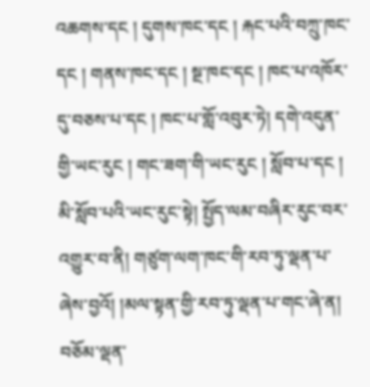འཆགས་དང ། དུགས་ཁང་དང ། རྐང་པའི་བཀྲུ་ཁང་དང ། གནས་ཁང་དང ། སྔ་ཁང་དང ། ཁང་པ་འཁོར་དུ་བཅས་པ་དང ། ཁང་པ་གློ་འབུར་ཏེ། དགེ་འདུན་གྱི་ཡང་རུང ། གང་ཟག་གི་ཡང་རུང ། སློབ་པ་དང ། མི་སློབ་པའི་ཡང་རུང་སྟེ། སྤྱོད་ལམ་བཞིར་རུང་བར་འགྱུར་བ་ནི། གཙུག་ལག་ཁང་གི་རབ་ཏུ་ལྡན་པ་ཞེས་བྱའོ། །མལ་སྟན་གྱི་རབ་ཏུ་ལྡན་པ་གང་ཞེ་ན། བཅོམ་ལྡན་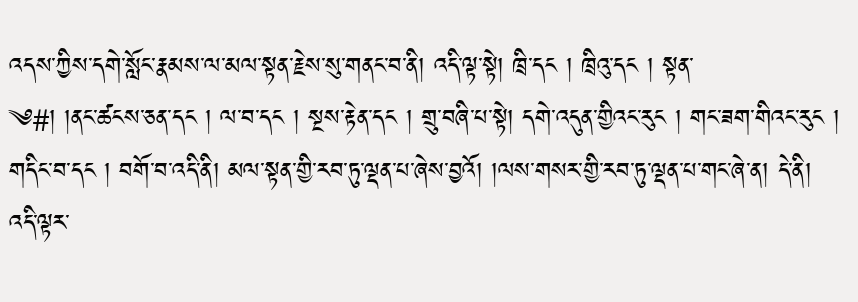འདས་ཀྱིས་དགེ་སློང་རྣམས་ལ་མལ་སྟན་རྗེས་སུ་གནང་བ་ནི། འདི་ལྟ་སྟེ། ཁྲི་དང ། ཁྲིའུ་དང ། སྟན་
༄#། །ནང་ཚངས་ཅན་དང ། ལ་བ་དང ། སྔས་རྟེན་དང ། གྲུ་བཞི་པ་སྟེ། དགེ་འདུན་གྱིའང་རུང ། གང་ཟག་གིའང་རུང ། གདིང་བ་དང ། བགོ་བ་འདི་ནི། མལ་སྟན་གྱི་རབ་ཏུ་ལྡན་པ་ཞེས་བྱའོ། །ལས་གསར་གྱི་རབ་ཏུ་ལྡན་པ་གང་ཞེ་ན། དེ་ནི། འདི་ལྟར་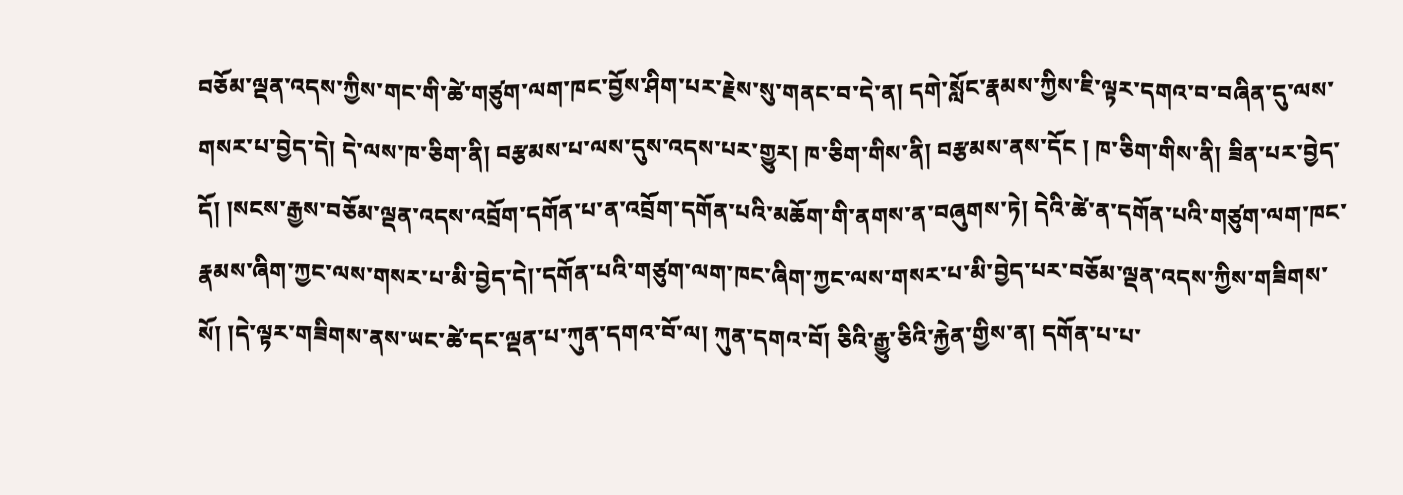བཅོམ་ལྡན་འདས་ཀྱིས་གང་གི་ཚེ་གཙུག་ལག་ཁང་བྱོས་ཤིག་པར་རྗེས་སུ་གནང་བ་དེ་ན། དགེ་སློང་རྣམས་ཀྱིས་ཇི་ལྟར་དགའ་བ་བཞིན་དུ་ལས་གསར་པ་བྱེད་དེ། དེ་ལས་ཁ་ཅིག་ནི། བརྩམས་པ་ལས་དུས་འདས་པར་གྱུར། ཁ་ཅིག་གིས་ནི། བརྩམས་ནས་དོང ། ཁ་ཅིག་གིས་ནི། ཟིན་པར་བྱེད་དོ། །སངས་རྒྱས་བཅོམ་ལྡན་འདས་འབྲོག་དགོན་པ་ན་འབྲོག་དགོན་པའི་མཆོག་གི་ནགས་ན་བཞུགས་ཏེ། དེའི་ཚེ་ན་དགོན་པའི་གཙུག་ལག་ཁང་རྣམས་ཞིག་ཀྱང་ལས་གསར་པ་མི་བྱེད་དེ།་དགོན་པའི་གཙུག་ལག་ཁང་ཞིག་ཀྱང་ལས་གསར་པ་མི་བྱེད་པར་བཅོམ་ལྡན་འདས་ཀྱིས་གཟིགས་སོ། །དེ་ལྟར་གཟིགས་ནས་ཡང་ཚེ་དང་ལྡན་པ་ཀུན་དགའ་བོ་ལ། ཀུན་དགའ་བོ། ཅིའི་རྒྱུ་ཅིའི་རྐྱེན་གྱིས་ན། དགོན་པ་པ་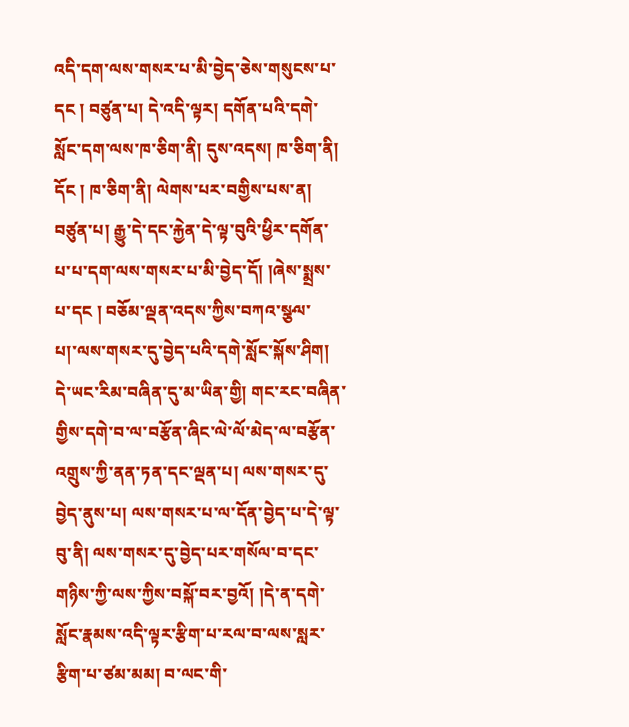འདི་དག་ལས་གསར་པ་མི་བྱེད་ཅེས་གསུངས་པ་དང ། བཙུན་པ། དེ་འདི་ལྟར། དགོན་པའི་དགེ་སློང་དག་ལས་ཁ་ཅིག་ནི། དུས་འདས། ཁ་ཅིག་ནི། དོང ། ཁ་ཅིག་ནི། ལེགས་པར་བགྱིས་པས་ན། བཙུན་པ། རྒྱུ་དེ་དང་རྐྱེན་དེ་ལྟ་བུའི་ཕྱིར་དགོན་པ་པ་དག་ལས་གསར་པ་མི་བྱེད་དོ། །ཞེས་སྨྲས་པ་དང ། བཅོམ་ལྡན་འདས་ཀྱིས་བཀའ་སྩལ་
པ།་ལས་གསར་དུ་བྱེད་པའི་དགེ་སློང་སྐོས་ཤིག། དེ་ཡང་རིམ་བཞིན་དུ་མ་ཡིན་གྱི། གང་རང་བཞིན་གྱིས་དགེ་བ་ལ་བརྩོན་ཞིང་ལེ་ལོ་མེད་ལ་བརྩོན་འགྲུས་ཀྱི་ནན་ཏན་དང་ལྡན་པ། ལས་གསར་དུ་བྱེད་ནུས་པ། ལས་གསར་པ་ལ་དོན་བྱེད་པ་དེ་ལྟ་བུ་ནི། ལས་གསར་དུ་བྱེད་པར་གསོལ་བ་དང་གཉིས་ཀྱི་ལས་ཀྱིས་བསྐོ་བར་བྱའོ། །དེ་ན་དགེ་སློང་རྣམས་འདི་ལྟར་རྩིག་པ་རལ་བ་ལས་སླར་རྩིག་པ་ཙམ་མམ། བ་ལང་གི་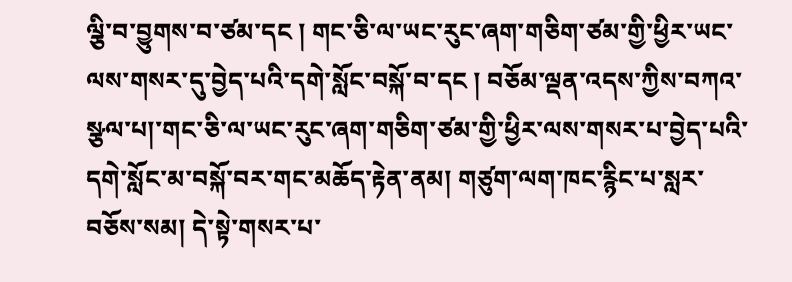ལྕི་བ་བྱུགས་བ་ཙམ་དང ། གང་ཅི་ལ་ཡང་རུང་ཞག་གཅིག་ཙམ་གྱི་ཕྱིར་ཡང་ལས་གསར་དུ་བྱེད་པའི་དགེ་སློང་བསྐོ་བ་དང ། བཅོམ་ལྡན་འདས་ཀྱིས་བཀའ་སྩལ་པ།་གང་ཅི་ལ་ཡང་རུང་ཞག་གཅིག་ཙམ་གྱི་ཕྱིར་ལས་གསར་པ་བྱེད་པའི་དགེ་སློང་མ་བསྐོ་བར་གང་མཆོད་རྟེན་ནམ། གཙུག་ལག་ཁང་རྙིང་པ་སླར་བཅོས་སམ། དེ་སྟེ་གསར་པ་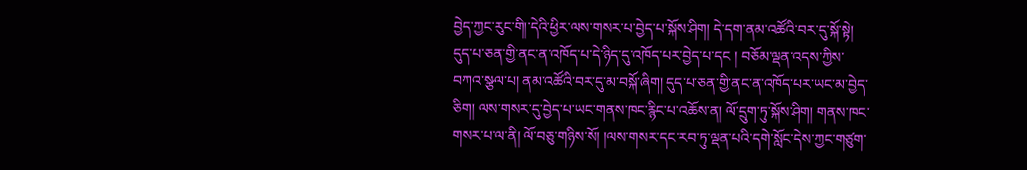བྱེད་ཀྱང་རུང་གི།་དེའི་ཕྱིར་ལས་གསར་པ་བྱེད་པ་སྐོས་ཤིག། དེ་དག་ནམ་འཚོའི་བར་དུ་སྐོ་སྟེ། དུད་པ་ཅན་གྱི་ནང་ན་འཁོད་པ་དེ་ཉིད་དུ་འཁོད་པར་བྱེད་པ་དང ། བཅོམ་ལྡན་འདས་ཀྱིས་བཀའ་སྩལ་པ། ནམ་འཚོའི་བར་དུ་མ་བསྐོ་ཞིག། དུད་པ་ཅན་གྱི་ནང་ན་འཁོད་པར་ཡང་མ་བྱེད་ཅིག། ལས་གསར་དུ་བྱེད་པ་ཡང་གནས་ཁང་རྙིང་པ་འཆོས་ན། ལོ་དྲུག་ཏུ་སྐོས་ཤིག། གནས་ཁང་གསར་པ་ལ་ནི། ལོ་བཅུ་གཉིས་སོ། །ལས་གསར་དང་རབ་ཏུ་ལྡན་པའི་དགེ་སློང་དེས་ཀྱང་གཙུག་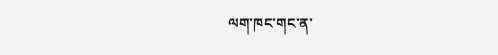ལག་ཁང་གང་ན་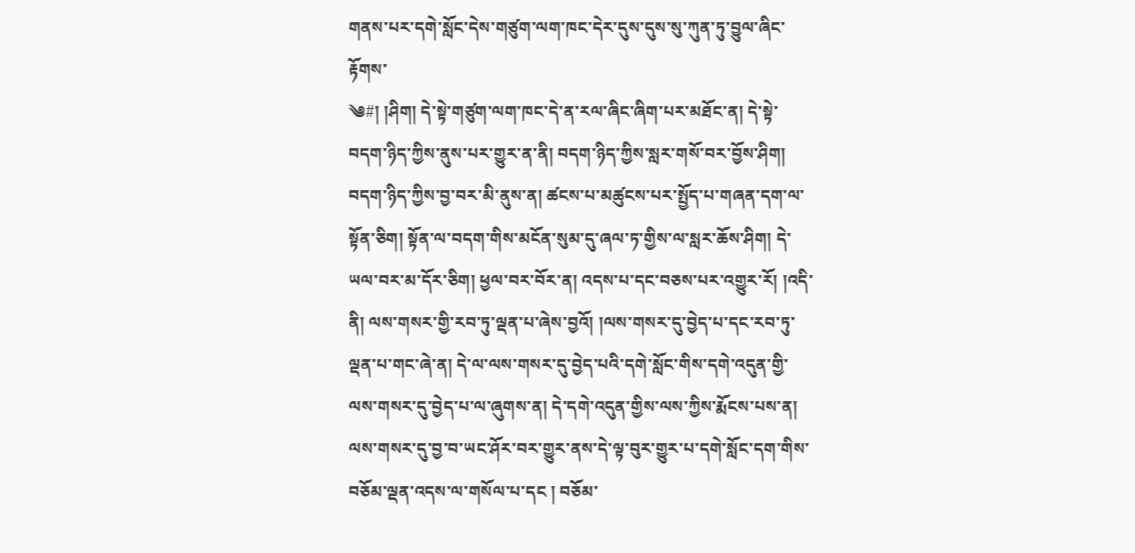གནས་པར་དགེ་སློང་དེས་གཙུག་ལག་ཁང་དེར་དུས་དུས་སུ་ཀུན་ཏུ་བྱུལ་ཞིང་རྟོགས་
༄#། །ཤིག། དེ་སྟེ་གཙུག་ལག་ཁང་དེ་ན་རལ་ཞིང་ཞིག་པར་མཐོང་ན། དེ་སྟེ་བདག་ཉིད་ཀྱིས་ནུས་པར་གྱུར་ན་ནི། བདག་ཉིད་ཀྱིས་སླར་གསོ་བར་བྱོས་ཤིག། བདག་ཉིད་ཀྱིས་བྱ་བར་མི་ནུས་ན། ཚངས་པ་མཚུངས་པར་སྤྱོད་པ་གཞན་དག་ལ་སྟོན་ཅིག། སྟོན་ལ་བདག་གིས་མངོན་སུམ་དུ་ཞལ་ཏ་གྱིས་ལ་སླར་ཆོས་ཤིག། དེ་ཡལ་བར་མ་དོར་ཅིག། ཕྱལ་བར་བོར་ན། འདས་པ་དང་བཅས་པར་འགྱུར་རོ། །འདི་ནི། ལས་གསར་གྱི་རབ་ཏུ་ལྡན་པ་ཞེས་བྱའོ། །ལས་གསར་དུ་བྱེད་པ་དང་རབ་ཏུ་ལྡན་པ་གང་ཞེ་ན། དེ་ལ་ལས་གསར་དུ་བྱེད་པའི་དགེ་སློང་གིས་དགེ་འདུན་གྱི་ལས་གསར་དུ་བྱེད་པ་ལ་ཞུགས་ན། དེ་དགེ་འདུན་གྱིས་ལས་ཀྱིས་རྨོངས་པས་ན། ལས་གསར་དུ་བྱ་བ་ཡང་ཤོར་བར་གྱུར་ནས་དེ་ལྟ་བུར་གྱུར་པ་དགེ་སློང་དག་གིས་བཅོམ་ལྡན་འདས་ལ་གསོལ་པ་དང ། བཅོམ་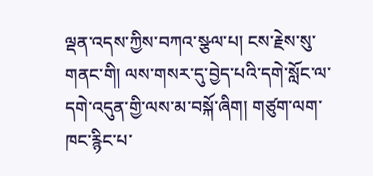ལྡན་འདས་ཀྱིས་བཀའ་སྩལ་པ། ངས་རྗེས་སུ་གནང་གི། ལས་གསར་དུ་བྱེད་པའི་དགེ་སློང་ལ་དགེ་འདུན་གྱི་ལས་མ་བསྐོ་ཞིག། གཙུག་ལག་ཁང་རྙིང་པ་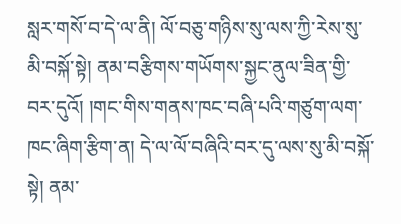སླར་གསོ་བ་དེ་ལ་ནི། ལོ་བཅུ་གཉིས་སུ་ལས་ཀྱི་རེས་སུ་མི་བསྐོ་སྟེ། ནམ་བརྩིགས་གཡོགས་སྐྱང་ནུལ་ཟིན་གྱི་བར་དུའོ། །གང་གིས་གནས་ཁང་བཞི་པའི་གཙུག་ལག་ཁང་ཞིག་རྩིག་ན། དེ་ལ་ལོ་བཞིའི་བར་དུ་ལས་སུ་མི་བསྐོ་སྟེ། ནམ་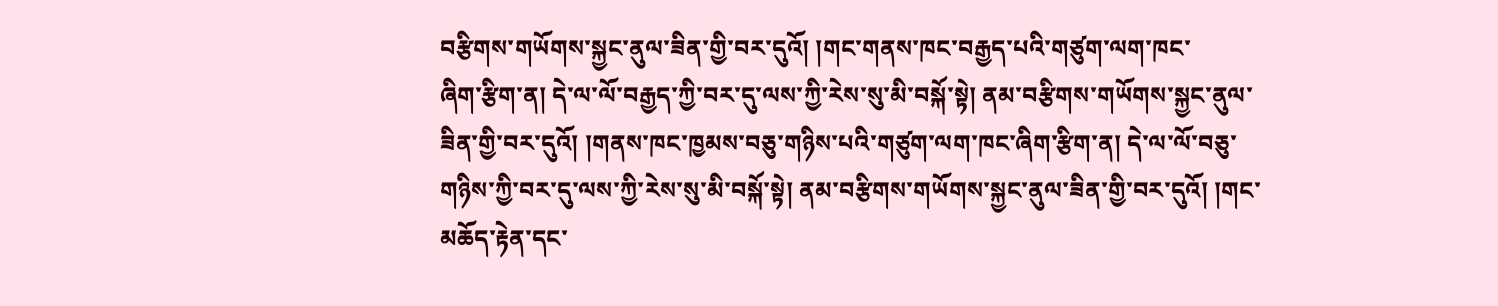བརྩིགས་གཡོགས་སྐྱང་ནུལ་ཟིན་གྱི་བར་དུའོ། །གང་གནས་ཁང་བརྒྱད་པའི་གཙུག་ལག་ཁང་
ཞིག་རྩིག་ན། དེ་ལ་ལོ་བརྒྱད་ཀྱི་བར་དུ་ལས་ཀྱི་རེས་སུ་མི་བསྐོ་སྟེ། ནམ་བརྩིགས་གཡོགས་སྐྱང་ནུལ་ཟིན་གྱི་བར་དུའོ། །གནས་ཁང་ཁྱམས་བཅུ་གཉིས་པའི་གཙུག་ལག་ཁང་ཞིག་རྩིག་ན། དེ་ལ་ལོ་བཅུ་གཉིས་ཀྱི་བར་དུ་ལས་ཀྱི་རེས་སུ་མི་བསྐོ་སྟེ། ནམ་བརྩིགས་གཡོགས་སྐྱང་ནུལ་ཟིན་གྱི་བར་དུའོ། །གང་མཆོད་རྟེན་དང་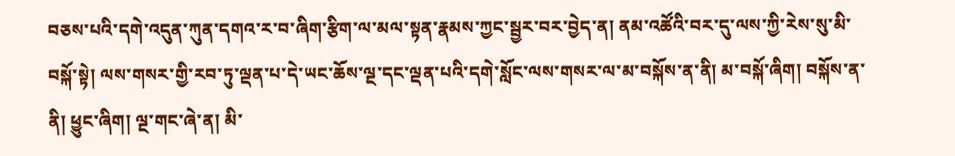བཅས་པའི་དགེ་འདུན་ཀུན་དགའ་ར་བ་ཞིག་རྩིག་ལ་མལ་སྟན་རྣམས་ཀྱང་སྦྱར་བར་བྱེད་ན། ནམ་འཚོའི་བར་དུ་ལས་ཀྱི་རེས་སུ་མི་བསྐོ་སྟེ། ལས་གསར་གྱི་རབ་ཏུ་ལྡན་པ་དེ་ཡང་ཆོས་ལྔ་དང་ལྡན་པའི་དགེ་སློང་ལས་གསར་ལ་མ་བསྐོས་ན་ནི། མ་བསྐོ་ཞིག། བསྐོས་ན་ནི། ཕྱུང་ཞིག། ལྔ་གང་ཞེ་ན། མི་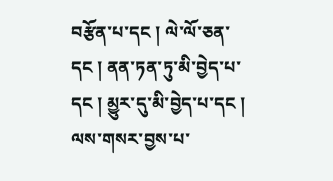བརྩོན་པ་དང ། ལེ་ལོ་ཅན་དང ། ནན་ཏན་ཏུ་མི་བྱེད་པ་དང ། མྱུར་དུ་མི་བྱེད་པ་དང ། ལས་གསར་བྱས་པ་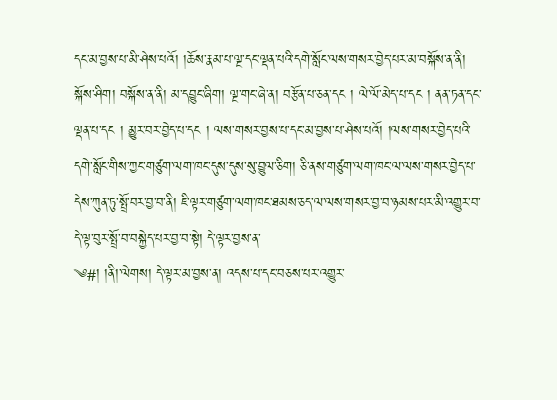དང་མ་བྱས་པ་མི་ཤེས་པའོ། །ཆོས་རྣམ་པ་ལྔ་དང་ལྡན་པའི་དགེ་སློང་ལས་གསར་བྱེད་པར་མ་བསྐོས་ན་ནི། སྐོས་ཤིག། བསྐོས་ན་ནི། མ་དབྱུང་ཞིག། ལྔ་གང་ཞེ་ན། བརྩོན་པ་ཅན་དང ། ལེ་ལོ་མེད་པ་དང ། ནན་ཏན་དང་ལྡན་པ་དང ། མྱུར་བར་བྱེད་པ་དང ། ལས་གསར་བྱས་པ་དང་མ་བྱས་པ་ཤེས་པའོ། །ལས་གསར་བྱེད་པའི་དགེ་སློང་གིས་ཀྱང་གཙུག་ལག་ཁང་དུས་དུས་སུ་བྱུལ་ཅིག། ཅི་ནས་གཙུག་ལག་ཁང་ལ་ལས་གསར་བྱེད་པ་དེས་ཀུན་ཏུ་སྤྲོ་བར་བྱ་བ་ནི། ཇི་ལྟར་གཙུག་ལག་ཁང་ཐམས་ཅད་ལ་ལས་གསར་བྱ་བ་ཉམས་པར་མི་འགྱུར་བ་དེ་ལྟ་བུར་སྤྲོ་བ་བསྐྱེད་པར་བྱ་བ་སྟེ། དེ་ལྟར་བྱས་ན་
༄#། །ནི།་ལེགས། དེ་ལྟར་མ་བྱས་ན། འདས་པ་དང་བཅས་པར་འགྱུར་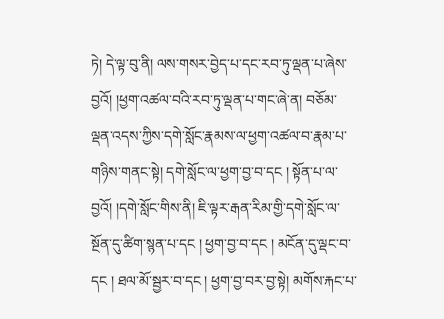ཏེ། དེ་ལྟ་བུ་ནི། ལས་གསར་བྱེད་པ་དང་རབ་ཏུ་ལྡན་པ་ཞེས་བྱའོ། །ཕྱག་འཚལ་བའི་རབ་ཏུ་ལྡན་པ་གང་ཞེ་ན། བཅོམ་ལྡན་འདས་ཀྱིས་དགེ་སློང་རྣམས་ལ་ཕྱག་འཚལ་བ་རྣམ་པ་གཉིས་གནང་སྟེ། དགེ་སློང་ལ་ཕྱག་བྱ་བ་དང ། སྟོན་པ་ལ་བྱའོ། །དགེ་སློང་གིས་ནི། ཇི་ལྟར་རྒན་རིམ་གྱི་དགེ་སློང་ལ་སྔོན་དུ་ཚིག་སྙན་པ་དང ། ཕྱག་བྱ་བ་དང ། མངོན་དུ་ལྡང་བ་དང ། ཐལ་མོ་སྦྱར་བ་དང ། ཕྱག་བྱ་བར་བྱ་སྟེ། མགོས་རྐང་པ་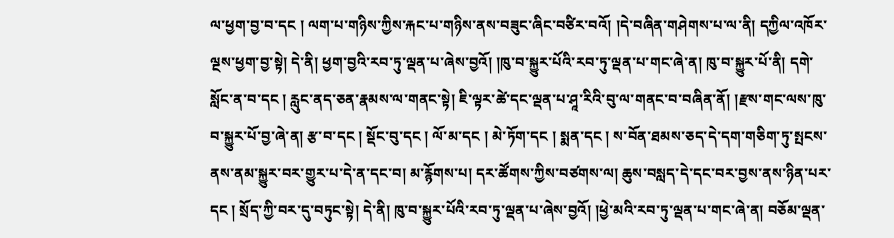ལ་ཕྱག་བྱ་བ་དང ། ལག་པ་གཉིས་ཀྱིས་རྐང་པ་གཉིས་ནས་བཟུང་ཞིང་བཙིར་བའོ། །དེ་བཞིན་གཤེགས་པ་ལ་ནི། དཀྱིལ་འཁོར་ལྔས་ཕྱག་བྱ་སྟེ། དེ་ནི། ཕྱག་བྱའི་རབ་ཏུ་ལྡན་པ་ཞེས་བྱའོ། །ཁུ་བ་སྐྱུར་པོའི་རབ་ཏུ་ལྡན་པ་གང་ཞེ་ན། ཁུ་བ་སྐྱུར་པོ་ནི། དགེ་སློང་ན་བ་དང ། རླུང་ནད་ཅན་རྣམས་ལ་གནང་སྟེ། ཇི་ལྟར་ཚེ་དང་ལྡན་པ་ཤཱ་རིའི་བུ་ལ་གནང་བ་བཞིན་ནོ། །རྫས་གང་ལས་ཁུ་བ་སྐྱུར་པོ་བྱ་ཞེ་ན། རྩ་བ་དང ། སྡོང་བུ་དང ། ལོ་མ་དང ། མེ་ཏོག་དང ། སྨན་དང ། ས་བོན་ཐམས་ཅད་དེ་དག་གཅིག་ཏུ་སྤངས་ནས་ནམ་སྐྱུར་བར་གྱུར་པ་དེ་ན་དང་བ། མ་རྙོགས་པ། དར་ཚོགས་ཀྱིས་བཙགས་ལ། ཆུས་བསླད་དེ་དང་བར་བྱས་ནས་ཉིན་པར་དང ། སྲོད་ཀྱི་བར་དུ་བཏུང་སྟེ། དེ་ནི། ཁུ་བ་སྐྱུར་པོའི་རབ་ཏུ་ལྡན་པ་ཞེས་བྱའོ། །ཕྱེ་མའི་རབ་ཏུ་ལྡན་པ་གང་ཞེ་ན། བཅོམ་ལྡན་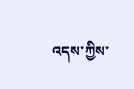འདས་ཀྱིས་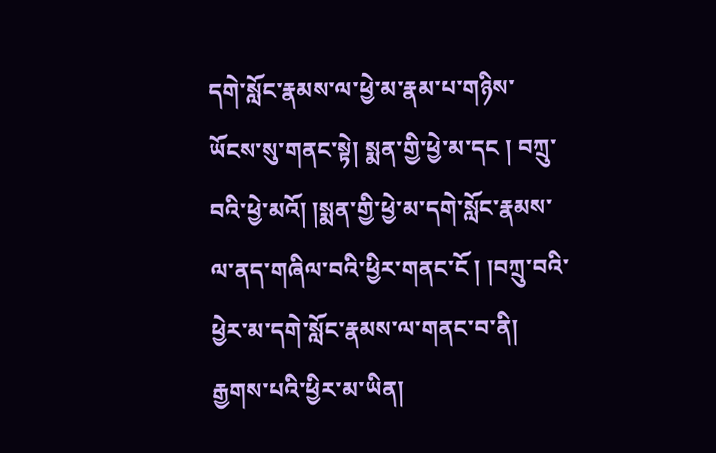དགེ་སློང་རྣམས་ལ་ཕྱེ་མ་རྣམ་པ་གཉིས་ཡོངས་སུ་གནང་སྟེ། སྨན་གྱི་ཕྱེ་མ་དང ། བཀྲུ་བའི་ཕྱེ་མའོ། །སྨན་གྱི་ཕྱེ་མ་དགེ་སློང་རྣམས་ལ་ནད་གཞིལ་བའི་ཕྱིར་གནང་ངོ ། །བཀྲུ་བའི་ཕྱེར་མ་དགེ་སློང་རྣམས་ལ་གནང་བ་ནི། རྒྱགས་པའི་ཕྱིར་མ་ཡིན།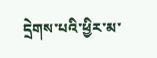དྲེགས་པའི་ཕྱིར་མ་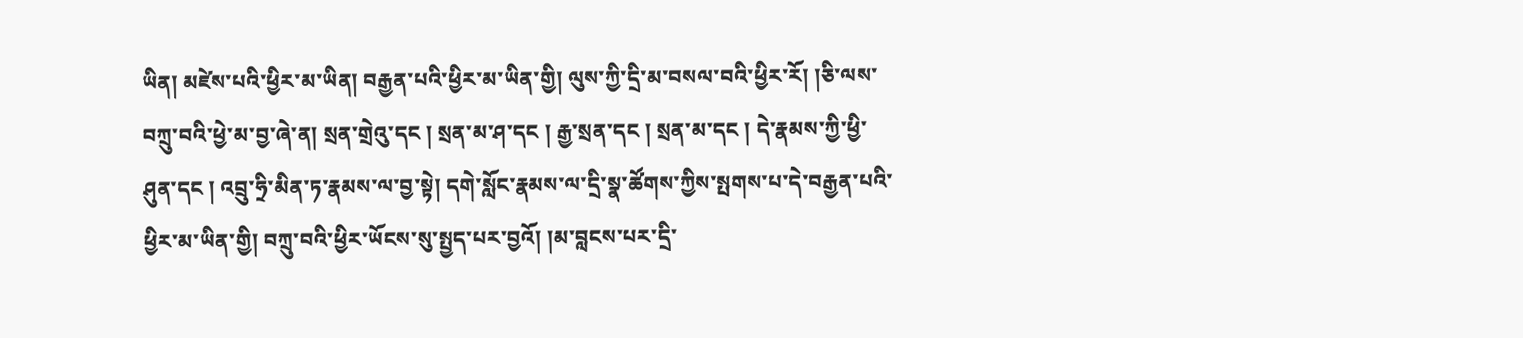ཡིན། མཛེས་པའི་ཕྱིར་མ་ཡིན། བརྒྱན་པའི་ཕྱིར་མ་ཡིན་གྱི། ལུས་ཀྱི་དྲི་མ་བསལ་བའི་ཕྱིར་རོ། །ཅི་ལས་བཀྲུ་བའི་ཕྱེ་མ་བྱ་ཞེ་ན། སྲན་གྲེའུ་དང ། སྲན་མ་ཤ་དང ། རྒྱ་སྲན་དང ། སྲན་མ་དང ། དེ་རྣམས་ཀྱི་ཕྱི་ཤུན་དང ། འབྲུ་ཧྲི་མིན་ཏ་རྣམས་ལ་བྱ་སྟེ། དགེ་སློང་རྣམས་ལ་དྲི་སྣ་ཚོགས་ཀྱིས་སྤགས་པ་དེ་བརྒྱན་པའི་ཕྱིར་མ་ཡིན་གྱི། བཀྲུ་བའི་ཕྱིར་ཡོངས་སུ་སྤྱད་པར་བྱའོ། །མ་བླངས་པར་དྲི་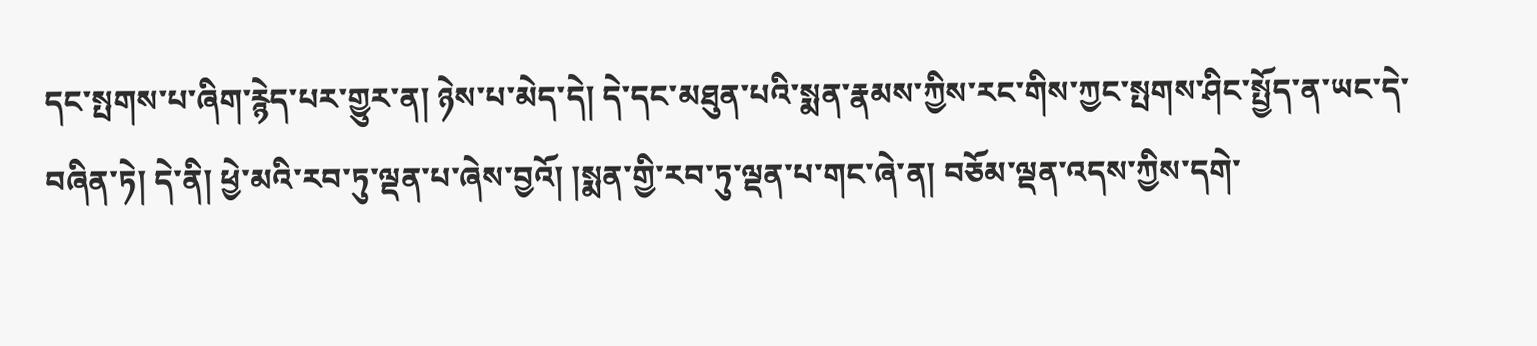དང་སྤགས་པ་ཞིག་རྙེད་པར་གྱུར་ན། ཉེས་པ་མེད་དེ། དེ་དང་མཐུན་པའི་སྨན་རྣམས་ཀྱིས་རང་གིས་ཀྱང་སྤགས་ཤིང་སྤྱོད་ན་ཡང་དེ་བཞིན་ཏེ། དེ་ནི། ཕྱེ་མའི་རབ་ཏུ་ལྡན་པ་ཞེས་བྱའོ། །སྨན་གྱི་རབ་ཏུ་ལྡན་པ་གང་ཞེ་ན། བཅོམ་ལྡན་འདས་ཀྱིས་དགེ་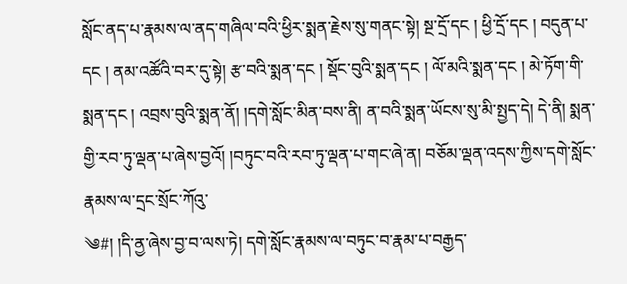སློང་ནད་པ་རྣམས་ལ་ནད་གཞིལ་བའི་ཕྱིར་སྨན་རྗེས་སུ་གནང་སྟེ། སྔ་དྲོ་དང ། ཕྱི་དྲོ་དང ། བདུན་པ་དང ། ནམ་འཚོའི་བར་དུ་སྟེ། རྩ་བའི་སྨན་དང ། སྡོང་བུའི་སྨན་དང ། ལོ་མའི་སྨན་དང ། མེ་ཏོག་གི་སྨན་དང ། འབྲས་བུའི་སྨན་ནོ། །དགེ་སློང་མིན་བས་ནི། ན་བའི་སྨན་ཡོངས་སུ་མི་སྤྱད་དེ། དེ་ནི། སྨན་གྱི་རབ་ཏུ་ལྡན་པ་ཞེས་བྱའོ། །བཏུང་བའི་རབ་ཏུ་ལྡན་པ་གང་ཞེ་ན། བཅོམ་ལྡན་འདས་ཀྱིས་དགེ་སློང་རྣམས་ལ་དྲང་སྲོང་ཀོའུ་
༄#། །དི་ནྱ་ཞེས་བྱ་བ་ལས་ཏེ། དགེ་སློང་རྣམས་ལ་བཏུང་བ་རྣམ་པ་བརྒྱད་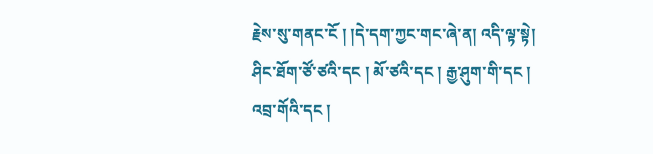རྗེས་སུ་གནང་ངོ ། །དེ་དག་ཀྱང་གང་ཞེ་ན། འདི་ལྟ་སྟེ། ཤིང་ཐོག་ཙོ་ཙའི་དང ། མོ་ཙའི་དང ། རྒྱ་ཤུག་གི་དང ། འབྲ་གོའི་དང །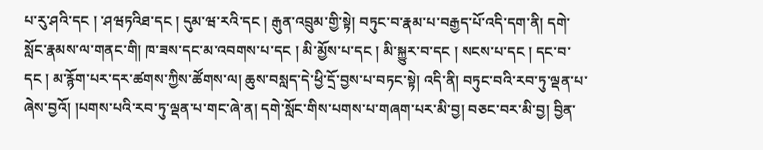པ་རུ་ཤའི་དང ། ་ཤཝཏའིཐ་དང ། དུམ་ཝ་རའི་དང ། རྒུན་འབྲུམ་གྱི་སྟེ། བཏུང་བ་རྣམ་པ་བརྒྱད་པོ་འདི་དག་ནི། དགེ་སློང་རྣམས་ལ་གནང་གི། ཁ་ཟས་དང་མ་འབགས་པ་དང ། མི་མྱོས་པ་དང ། མི་སྐྱུར་བ་དང ། སངས་པ་དང ། དང་བ་དང ། མ་རྙོག་པར་དར་ཚགས་ཀྱིས་ཚོགས་ལ། ཆུས་བསླད་དེ་ཕྱི་དྲོ་བྱས་པ་བཏང་སྟེ། འདི་ནི། བཏུང་བའི་རབ་ཏུ་ལྡན་པ་ཞེས་བྱའོ། །པགས་པའི་རབ་ཏུ་ལྡན་པ་གང་ཞེ་ན། དགེ་སློང་གིས་པགས་པ་གཞག་པར་མི་བྱ། བཅང་བར་མི་བྱ། བྱིན་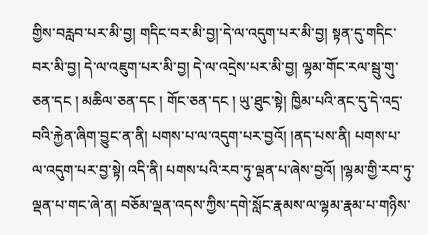གྱིས་བརླབ་པར་མི་བྱ། གདིང་བར་མི་བྱ།་དེ་ལ་འདུག་པར་མི་བྱ། སྟན་དུ་གདིང་བར་མི་བྱ། དེ་ལ་འཇུག་པར་མི་བྱ། དེ་ལ་འདྲེས་པར་མི་བྱ། ལྷམ་གོང་རལ་སྦུ་གུ་ཅན་དང ། མཆིལ་ཅན་དང ། གོང་ཅན་དང ། ཡུ་ཐུང་སྟེ། ཁྱིམ་པའི་ནང་དུ་དེ་འདྲ་བའི་རྐྱེན་ཞིག་བྱུང་ན་ནི། པགས་པ་ལ་འདུག་པར་བྱའོ། །ནད་པས་ནི། པགས་པ་ལ་འདུག་པར་བྱ་སྟེ། འདི་ནི། པགས་པའི་རབ་ཏུ་ལྡན་པ་ཞེས་བྱའོ། །ལྷམ་གྱི་རབ་ཏུ་ལྡན་པ་གང་ཞེ་ན། བཅོམ་ལྡན་འདས་ཀྱིས་དགེ་སློང་རྣམས་ལ་ལྷམ་རྣམ་པ་གཉིས་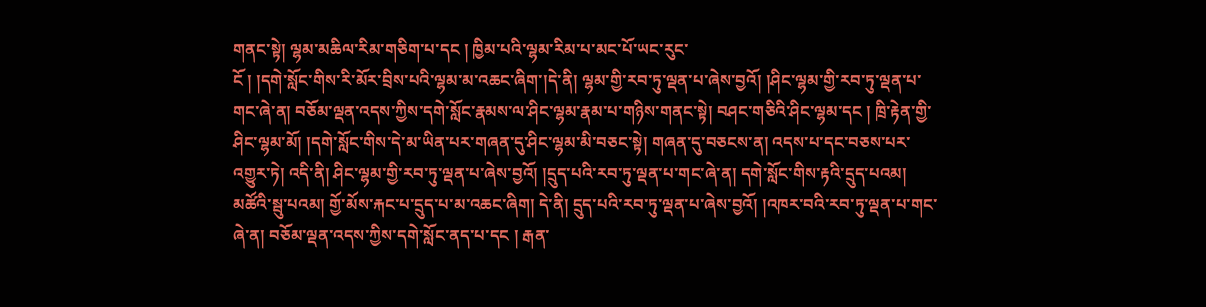གནང་སྟེ། ལྷམ་མཆིལ་རིམ་གཅིག་པ་དང ། ཁྱིམ་པའི་ལྷམ་རིམ་པ་མང་པོ་ཡང་རུང་
ངོ ། །དགེ་སློང་གིས་རི་མོར་བྲིས་པའི་ལྷམ་མ་འཆང་ཞིག་།དེ་ནི། ལྷམ་གྱི་རབ་ཏུ་ལྡན་པ་ཞེས་བྱའོ། །ཤིང་ལྷམ་གྱི་རབ་ཏུ་ལྡན་པ་གང་ཞེ་ན། བཅོམ་ལྡན་འདས་ཀྱིས་དགེ་སློང་རྣམས་ལ་ཤིང་ལྷམ་རྣམ་པ་གཉིས་གནང་སྟེ། བཤང་གཅིའི་ཤིང་ལྷམ་དང ། ཁྲི་རྟེན་གྱི་ཤིང་ལྷམ་མོ། །དགེ་སློང་གིས་དེ་མ་ཡིན་པར་གཞན་དུ་ཤིང་ལྷམ་མི་བཅང་སྟེ། གཞན་དུ་བཅངས་ན། འདས་པ་དང་བཅས་པར་འགྱུར་ཏེ། འདི་ནི། ཤིང་ལྷམ་གྱི་རབ་ཏུ་ལྡན་པ་ཞེས་བྱའོ། །དྲུད་པའི་རབ་ཏུ་ལྡན་པ་གང་ཞེ་ན། དགེ་སློང་གིས་རྟའི་དྲུད་པའམ། མཚོའི་སྦུ་པའམ། གྱོ་མོས་རྐང་པ་དྲུད་པ་མ་འཆང་ཞིག། དེ་ནི། དྲུད་པའི་རབ་ཏུ་ལྡན་པ་ཞེས་བྱའོ། །འཁར་བའི་རབ་ཏུ་ལྡན་པ་གང་ཞེ་ན། བཅོམ་ལྡན་འདས་ཀྱིས་དགེ་སློང་ནད་པ་དང ། རྒན་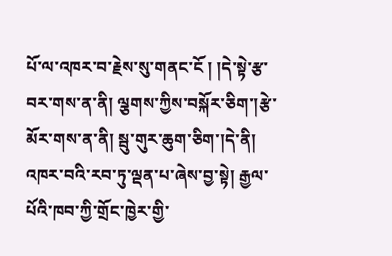པོ་ལ་འཁར་བ་རྗེས་སུ་གནང་ངོ ། །དེ་སྟེ་རྩ་བར་གས་ན་ནི། ལྕགས་ཀྱིས་བསྐོར་ཅིག་།རྩེ་མོར་གས་ན་ནི། སྦུ་གུར་ཆུག་ཅིག་།དེ་ནི། འཁར་བའི་རབ་ཏུ་ལྡན་པ་ཞེས་བྱ་སྟེ། རྒྱལ་པོའི་ཁབ་ཀྱི་གྲོང་ཁྱེར་གྱི་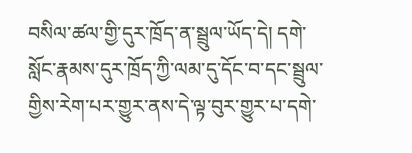བསིལ་ཚལ་གྱི་དུར་ཁྲོད་ན་སྦྲུལ་ཡོད་དེ། དགེ་སློང་རྣམས་དུར་ཁྲོད་ཀྱི་ལམ་དུ་དོང་བ་དང་སྦྲུལ་གྱིས་རེག་པར་གྱུར་ནས་དེ་ལྟ་བུར་གྱུར་པ་དགེ་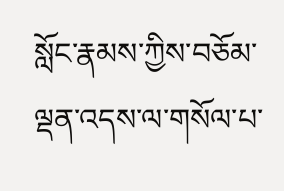སློང་རྣམས་ཀྱིས་བཅོམ་ལྡན་འདས་ལ་གསོལ་པ་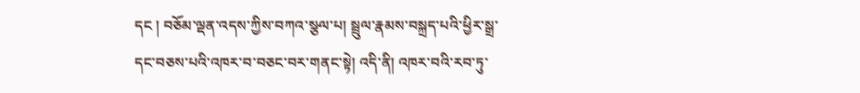དང ། བཅོམ་ལྡན་འདས་ཀྱིས་བཀའ་སྩལ་པ། སྦྲུལ་རྣམས་བསྐྲད་པའི་ཕྱིར་སྒྲ་དང་བཅས་པའི་འཁར་བ་བཅང་བར་གནང་སྟེ། འདི་ནི། འཁར་བའི་རབ་ཏུ་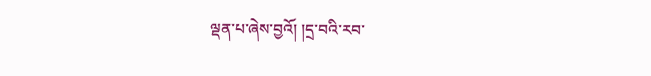ལྡན་པ་ཞེས་བྱའོ། །དྲ་བའི་རབ་